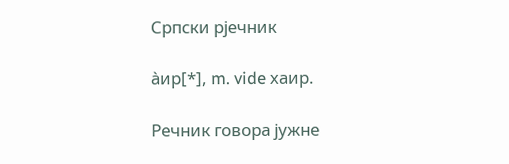Српски рјечник

а̀ир[*], m. vide хаир.

Речник говора јужне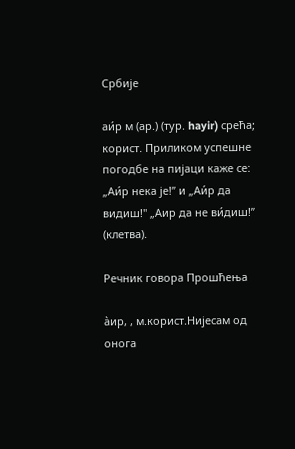Србије

аи́р м (ар.) (тур. hayir) срећа; корист. Приликом успешне погодбе на пијаци каже се: „Аи́р нека је!” и „Аи́р да видиш!" „Аир да не ви́диш!” (клетва).

Речник говора Прошћења

а̀ир, , м.корист.Нијесам од онога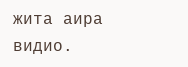жита аира видио.